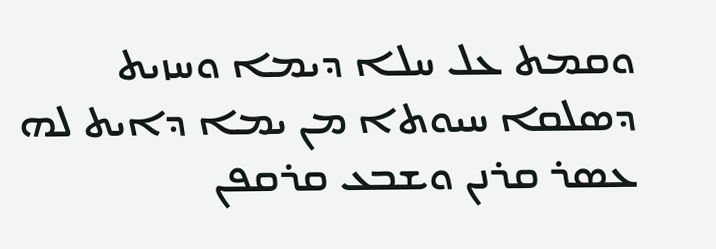ܘܩܡܬ ܥܠ ܚܠܐ ܕܝܡܐ ܘܚܙܝܬ ܕܤܠܩܐ ܚܝܘܬܐ ܡܢ ܝܡܐ ܕܐܝܬ ܠܗ ܥܤܪ ܩܪܢܢ ܘܫܒܥ ܩܪܩܦܢ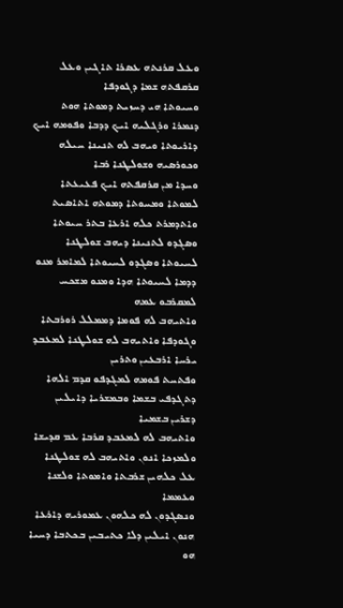ܘܥܠ ܩܪܢܬܗ ܥܤܪܐ ܬܐܓܝܢ ܘܥܠ ܩܪܩܦܬܗ ܫܡܐ ܕܓܘܕܦܐ
ܘܚܝܘܬܐ ܗܝ ܕܚܙܝܬ ܕܡܘܬܐ ܗܘܬ ܕܢܡܪܐ ܘܪܓܠܝܗ ܐܝܟ ܕܕܒܐ ܘܦܘܡܗ ܐܝܟ ܕܐܪܝܘܬܐ ܘܝܗܒ ܠܗ ܬܢܝܢܐ ܚܝܠܗ ܘܟܘܪܤܝܗ ܘܫܘܠܛܢܐ ܪܒܐ
ܘܚܕܐ ܡܢ ܩܪܩܦܬܗ ܐܝܟ ܦܥܝܥܬܐ ܠܡܘܬܐ ܘܡܚܘܬܐ ܕܡܘܬܗ ܐܬܐܤܝܬ ܘܐܬܕܡܪܬ ܟܠܗ ܐܪܥܐ ܒܬܪ ܚܝܘܬܐ
ܘܤܓܕܘ ܠܬܢܝܢܐ ܕܝܗܒ ܫܘܠܛܢܐ ܠܚܝܘܬܐ ܘܤܓܕܘ ܠܚܝܘܬܐ ܠܡܐܡܪ ܡܢܘ ܕܕܡܐ ܠܚܝܘܬܐ ܗܕܐ ܘܡܢܘ ܡܫܟܚ ܠܡܩܪܒܘ ܥܡܗ
ܘܐܬܝܗܒ ܠܗ ܦܘܡܐ ܕܡܡܠܠ ܪܘܪܒܬܐ ܘܓܘܕܦܐ ܘܐܬܝܗܒ ܠܗ ܫܘܠܛܢܐ ܠܡܥܒܕ ܝܪܚܐ ܐܪܒܥܝܢ ܘܬܪܝܢ
ܘܦܬܚܬ ܦܘܡܗ ܠܡܓܕܦܘ ܩܕܡ ܐܠܗܐ ܕܬܓܕܦܝ ܒܫܡܐ ܘܒܡܫܪܝܐ ܕܐܝܠܝܢ ܕܫܪܝܢ ܒܫܡܝܐ
ܘܐܬܝܗܒ ܠܗ ܠܡܥܒܕ ܩܪܒܐ ܥܡ ܩܕܝܫܐ ܘܠܡܙܟܐ ܐܢܘܢ ܘܐܬܝܗܒ ܠܗ ܫܘܠܛܢܐ ܥܠ ܟܠܗܝܢ ܫܪܒܬܐ ܘܐܡܘܬܐ ܘܠܫܢܐ ܘܥܡܡܐ
ܘܢܤܓܕܘܢ ܠܗ ܟܠܗܘܢ ܥܡܘܪܝܗ ܕܐܪܥܐ ܗܢܘܢ ܐܝܠܝܢ ܕܠܐ ܟܬܝܒܝܢ ܒܟܬܒܐ ܕܚܝܐ ܗܘ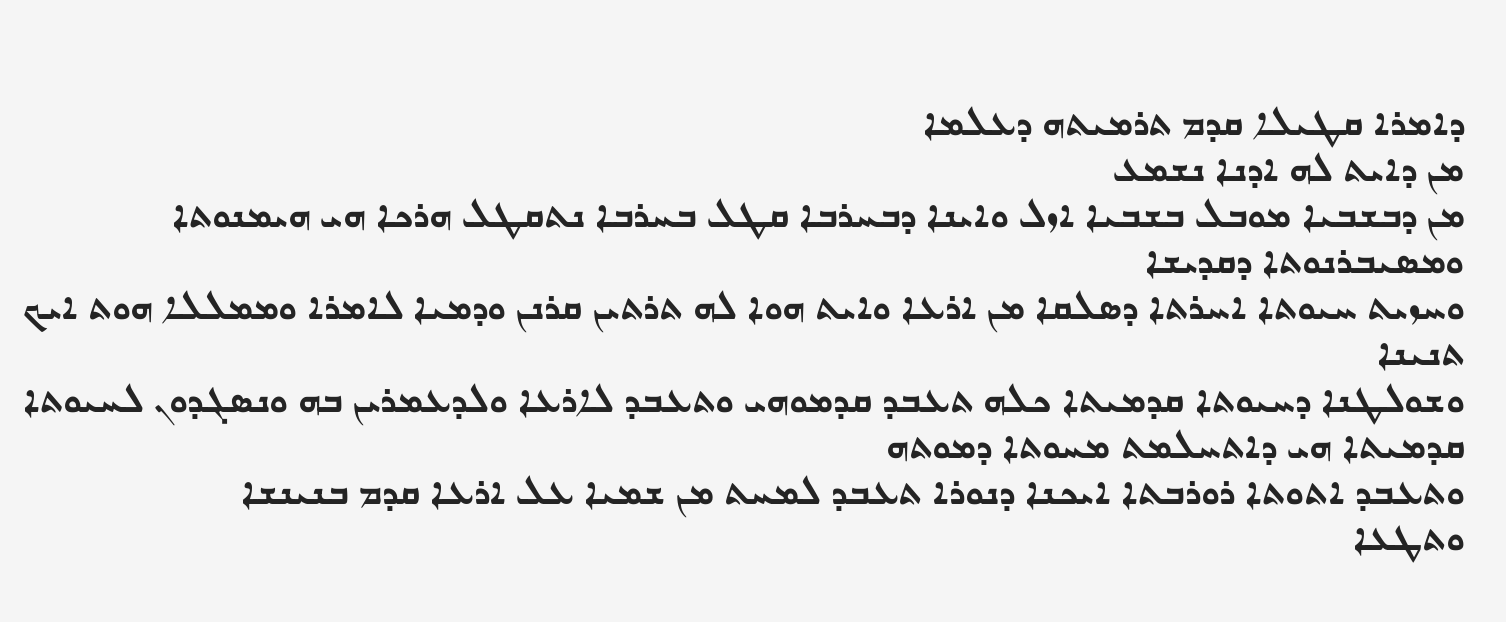ܕܐܡܪܐ ܩܛܝܠܐ ܩܕܡ ܬܪܡܝܬܗ ܕܥܠܡܐ
ܡܢ ܕܐܝܬ ܠܗ ܐܕܢܐ ܢܫܡܥ
ܡܢ ܕܒܫܒܝܐ ܡܘܒܠ ܒܫܒܝܐ ܐܙܠ ܘܐܝܢܐ ܕܒܚܪܒܐ ܩܛܠ ܒܚܪܒܐ ܢܬܩܛܠ ܗܪܟܐ ܗܝ ܗܝܡܢܘܬܐ ܘܡܤܝܒܪܢܘܬܐ ܕܩܕܝܫܐ
ܘܚܙܝܬ ܚܝܘܬܐ ܐܚܪܬܐ ܕܤܠܩܐ ܡܢ ܐܪܥܐ ܘܐܝܬ ܗܘܐ ܠܗ ܬܪܬܝܢ ܩܪܢܢ ܘܕܡܝܐ ܠܐܡܪܐ ܘܡܡܠܠܐ ܗܘܬ ܐܝܟ ܬܢܝܢܐ
ܘܫܘܠܛܢܐ ܕܚܝܘܬܐ ܩܕܡܝܬܐ ܟܠܗ ܬܥܒܕ ܩܕܡܘܗܝ ܘܬܥܒܕ ܠܐܪܥܐ ܘܠܕܥܡܪܝܢ ܒܗ ܘܢܤܓܕܘܢ ܠܚܝܘܬܐ ܩܕܡܝܬܐ ܗܝ ܕܐܬܚܠܡܬ ܡܚܘܬܐ ܕܡܘܬܗ
ܘܬܥܒܕ ܐܬܘܬܐ ܪܘܪܒܬܐ ܐܝܟܢܐ ܕܢܘܪܐ ܬܥܒܕ ܠܡܚܬ ܡܢ ܫܡܝܐ ܥܠ ܐܪܥܐ ܩܕܡ ܒܢܝܢܫܐ
ܘܬܛܥܐ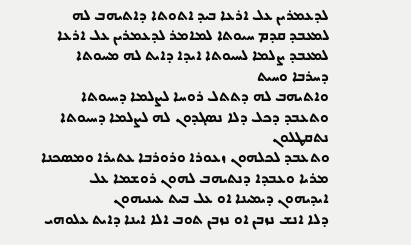ܠܕܥܡܪܝܢ ܥܠ ܐܪܥܐ ܒܝܕ ܐܬܘܬܐ ܕܐܬܝܗܒ ܠܗ ܠܡܥܒܕ ܩܕܡ ܚܝܘܬܐ ܠܡܐܡܪ ܠܕܥܡܪܝܢ ܥܠ ܐܪܥܐ ܠܡܥܒܕ ܨܠܡܐ ܠܚܝܘܬܐ ܐܝܕܐ ܕܐܝܬ ܠܗ ܡܚܘܬܐ ܕܚܪܒܐ ܘܚܝܬ
ܘܐܬܝܗܒ ܠܗ ܕܬܬܠ ܪܘܚܐ ܠܨܠܡܐ ܕܚܝܘܬܐ ܘܬܥܒܕ ܕܟܠ ܕܠܐ ܢܤܓܕܘܢ ܠܗ ܠܨܠܡܐ ܕܚܝܘܬܐ ܢܬܩܛܠܘܢ
ܘܬܥܒܕ ܠܟܠܗܘܢ ܙܥܘܪܐ ܘܪܘܪܒܐ ܥܬܝܪܐ ܘܡܤܟܢܐ ܡܪܝܐ ܘܥܒܕܐ ܕܢܬܝܗܒ ܠܗܘܢ ܪܘܫܡܐ ܥܠ ܐܝܕܝܗܘܢ ܕܝܡܝܢܐ ܐܘ ܥܠ ܒܝܬ ܥܝܢܝܗܘܢ
ܕܠܐ ܐܢܫ ܢܙܒܢ ܐܘ ܢܙܒܢ ܬܘܒ ܐܠܐ ܐܝܢܐ ܕܐܝܬ ܥܠܘܗܝ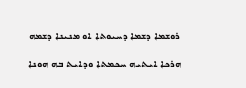ܪܘܫܡܐ ܕܫܡܐ ܕܚܝܘܬܐ ܐܘ ܡܢܝܢܐ ܕܫܡܗ
ܗܪܟܐ ܐܝܬܝܗ ܚܟܡܬܐ ܘܕܐܝܬ ܒܗ ܗܘܢܐ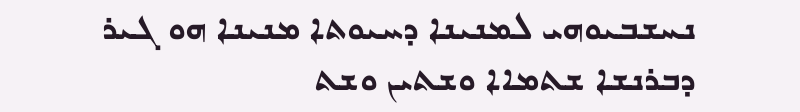ܢܚܫܒܝܘܗܝ ܠܡܢܝܢܐ ܕܚܝܘܬܐ ܡܢܝܢܐ ܗܘ ܓܝܪ ܕܒܪܢܫܐ ܫܬܡܐܐ ܘܫܬܝܢ ܘܫܬ